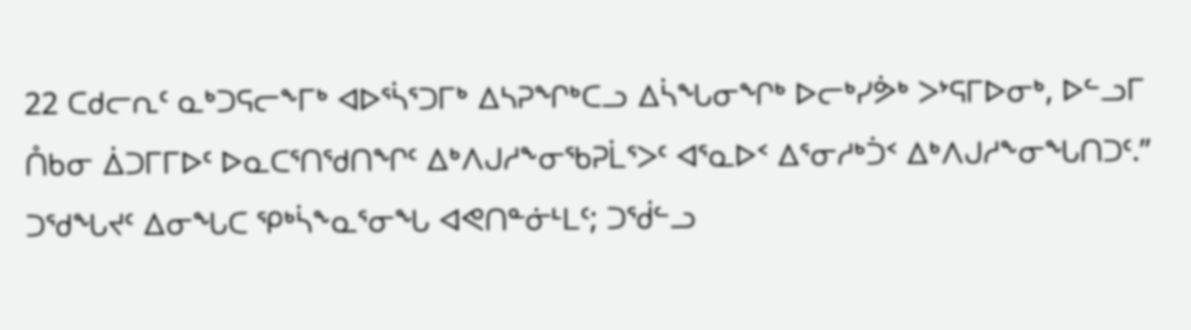22 ᑕᑯᓕᕆᑦ ᓇᒃᑐᕋᓕᖕᒥᒃ ᐊᐅᕐᓵᕐᑐᒥᒃ ᐃᓴᕈᖏᒃᑕᓗ ᐃᓵᖓᓂᖏᒃ ᐅᓕᒃᓯᕘᒃ ᐳᔾᕋᒥᐅᓂᒃ, ᐅᓪᓗᒥ ᑍᑲᓂ ᐄᑐᒥᒥᐅᑦ ᐅᓇᑕᕐᑎᖁᑎᖏᑦ ᐃᒃᐱᒍᓱᖕᓂᖃᕈᒫᕐᐳᑦ ᐊᕐᓇᐅᑉ ᐃᕐᓂᓱᒃᑑᑉ ᐃᒃᐱᒍᓱᖕᓂᖓᑎᑐᑦ.”
ᑐᖁᖓᔪᑦ ᐃᓂᖓᑕ ᕿᒃᓵᖕᓇᕐᓂᖓ ᐊᕙᑎᓐᓃᒻᒪᑦ; ᑐᖂᓪᓗ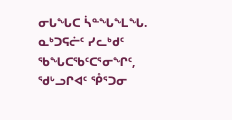ᓂᒐᖓᑕ ᓵᓐᖓᖕᒪᖓ.
ᓇᒃᑐᕋᓖᑦ ᓯᓚᒃᑯᑦ ᖃᖓᑕᖃᑦᑕᕐᓂᖏᑦ, ᖁᒡᓗᒋᐊᑦ ᕾᕐᑐᓂ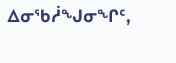ᐃᓂᖃᓲᖑᓂᖏᑦ,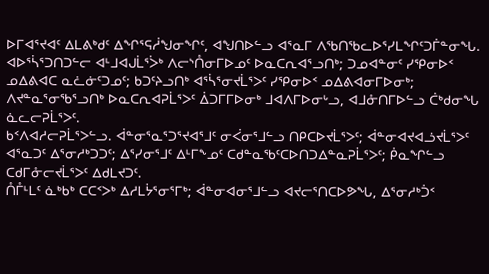ᐅᒥᐊᕐᔪᐊᑦ ᐃᒪᕕᒃᑯᑦ ᐃᖏᕐᕋᓲᖑᓂᖏᑦ, ᐊᖑᑎᐅᓪᓗ ᐊᕐᓇᒥ ᐱᖃᑎᖃᓚᐅᕐᓯᒪᖏᑦᑐᒦᓐᓂᖓ.
ᐊᐅᕐᓵᕐᑐᑎᑐᓪᓕ ᐊᒻᒧᐊᒍᒫᕐᐴᒃ ᐱᓕᔅᑍᓂᒥᐅᓄᑦ ᐅᓇᑕᕆᐊᕐᓗᑎᒃ; ᑐᓄᐊᓐᓂᑦ ᓯᕿᓂᐅᑉ ᓄᐃᕕᐊᑕ ᓇᓛᓃᑦᑐᓄᑦ; ᑲᑐᑦᔨᓗᑎᒃ ᐊᕐᓵᕐᓂᔪᒫᕐᐳᑦ ᓯᕿᓂᐅᑉ ᓄᐃᕕᐊᓂᒥᐅᓂᒃ; ᐱᔪᓐᓇᕐᓂᖃᕐᓗᑎᒃ ᐅᓇᑕᕆᐊᕈᒫᕐᐳᑦ ᐄᑐᒥᒥᐅᓂᒃ ᒧᐊᐱᒥᐅᓂᒡᓗ, ᐊᒧᓁᑎᒥᐅᓪᓗ ᑖᒃᑯᓂᖓ ᓈᓚᓕᕈᒫᕐᐳᑦ.
ᑲᑉᐱᐊᓱᓕᕈᒫᕐᐳᓪᓗ. ᐋᓐᓂᕐᓇᕐᑐᕐᔪᐊᕐᒧᑦ ᓂᐹᓂᕐᒧᓪᓗ ᑎᑭᑕᐅᔪᒫᕐᐳᑦ; ᐋᓐᓂᐊᔪᐊᓘᔪᒫᕐᐳᑦ ᐊᕐᓇᑐᑦ ᐃᕐᓂᓱᒃᑐᑐᑦ; ᐃᕐᓯᓂᕐᒧᑦ ᐃᒻᒥᖕᓄᑦ ᑕᑯᓐᓇᖃᑦᑕᐅᑎᑐᐃᓐᓇᕈᒫᕐᐳᑦ; ᑮᓇᖏᓪᓗ ᑕᑯᒥᓁᓕᔪᒫᕐᐳᑦ ᐃᑯᒪᔪᑐᑦ.
ᑍᒤᒻᒪᑦ ᓈᒃᑲᒃ ᑕᑕᑉᐳᒃ ᐃᓱᒪᔮᕐᓂᕐᒥᒃ; ᐋᓐᓂᐊᓂᕐᒧᓪᓗ ᐊᔪᓕᕐᑎᑕᐅᕗᖓ, ᐃᕐᓂᓱᒃᑑᑉ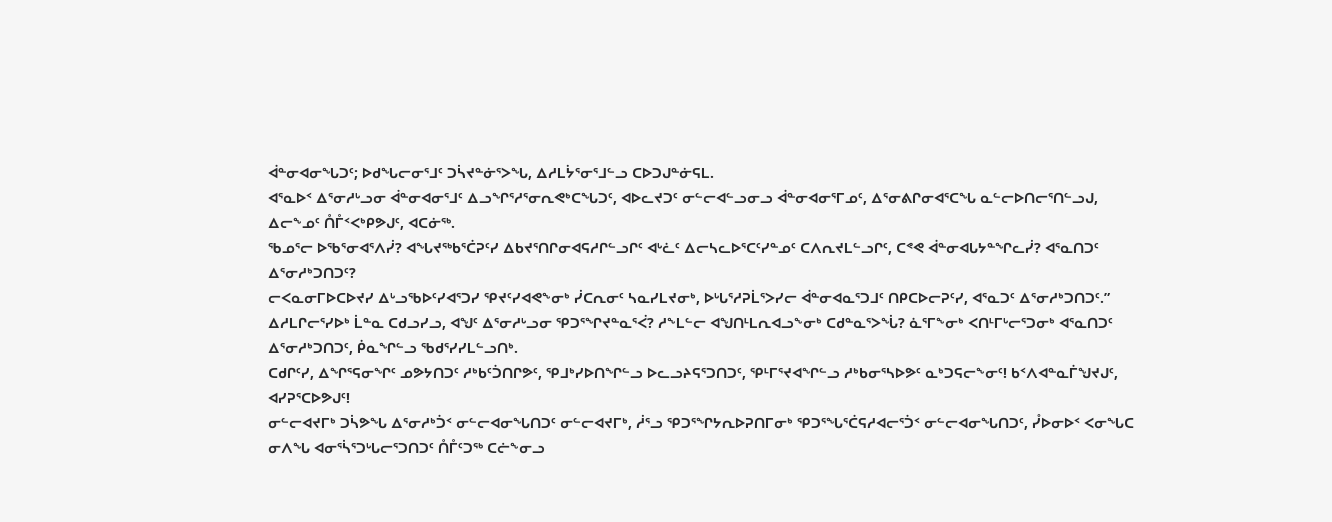ᐋᓐᓂᐊᓂᖓᑐᑦ; ᐅᑯᖓᓕᓂᕐᒧᑦ ᑐᓵᔪᓐᓃᕐᐳᖓ, ᐃᓱᒪᔮᕐᓂᕐᒧᓪᓗ ᑕᐅᑐᒍᓐᓃᕋᒪ.
ᐊᕐᓇᐅᑉ ᐃᕐᓂᓱᒡᓗᓂ ᐋᓐᓂᐊᓂᕐᒧᑦ ᐃᓗᖏᕐᓱᕐᓂᕆᕙᒃᑕᖓᑐᑦ, ᐊᐅᓚᔪᑐᑦ ᓂᓪᓕᐊᓪᓗᓂᓗ ᐋᓐᓂᐊᓂᕐᒥᓄᑦ, ᐃᕐᓂᕕᒋᓂᐊᕐᑕᖓ ᓇᓪᓕᐅᑎᓕᕐᑎᓪᓗᒍ, ᐃᓕᖕᓄᑦ ᑍᒤᑉᐸᒃᑭᕗᒍᑦ, ᐊᑕᓃᖅ.
ᖃᓄᕐᓕ ᐅᖃᕐᓂᐊᕐᐱᓰ? ᐊᖓᔪᖅᑲᕐᑖᕈᑦᓯ ᐃᑲᔪᕐᑎᒋᓂᐊᕋᓱᒋᓪᓗᒋᑦ ᐊᒡᓛᑦ ᐃᓕᓴᓚᐅᕐᑕᑦᓯᓐᓄᑦ ᑕᐱᕆᔪᒪᓪᓗᒋᑦ, ᑕᕝᕙ ᐋᓐᓂᐊᒐᔭᓐᖏᓚᓰ? ᐊᕐᓇᑎᑐᑦ ᐃᕐᓂᓱᒃᑐᑎᑐᑦ?
ᓕᐸᓇᓂᒥᐅᑕᐅᔪᓯ ᐃᒡᓗᖃᐅᑦᓯᐊᕐᑐᓯ ᕿᔪᑦᓯᐊᕙᖕᓂᒃ ᓰᑕᕆᓂᑦ ᓴᓇᓯᒪᔪᓂᒃ, ᐅᒡᒐᕐᓱᕈᒫᕐᐳᓯᓕ ᐋᓐᓂᐊᓇᕐᑐᒧᑦ ᑎᑭᑕᐅᓕᕈᑦᓯ, ᐊᕐᓇᑐᑦ ᐃᕐᓂᓱᒃᑐᑎᑐᑦ.”
ᐃᓱᒪᒋᓕᕐᓯᐅᒃ ᒫᓐᓇ ᑕᑯᓗᓯᓗ, ᐊᖑᑦ ᐃᕐᓂᓱᒡᓗᓂ ᕿᑐᕐᖏᔪᓐᓇᕐᐹ? ᓱᖕᒪᓪᓕ ᐊᖑᑎᒻᒪᕆᐊᓗᖕᓂᒃ ᑕᑯᓐᓇᕐᐳᖔ? ᓈᕐᒥᖕᓂᒃ ᐸᑎᒻᒥᒡᓕᕐᑐᓂᒃ ᐊᕐᓇᑎᑐᑦ ᐃᕐᓂᓱᒃᑐᑎᑐᑦ, ᑮᓇᖏᓪᓗ ᖃᑯᕐᓯᓯᒪᓪᓗᑎᒃ.
ᑕᑯᒋᑦᓯ, ᐃᖏᕐᕋᓂᖏᑦ ᓄᕗᔭᑎᑐᑦ ᓱᒃᑲᑦᑑᑎᒋᕗᑦ, ᕿᒧᒃᓯᐅᑎᖏᓪᓗ ᐅᓚᓗᔨᕋᕐᑐᑎᑐᑦ, ᕿᒻᒥᕐᔪᐊᖏᓪᓗ ᓱᒃᑲᓂᕐᓴᐅᕗᑦ ᓇᒃᑐᕋᓕᖕᓂᑦ! ᑲᑉᐱᐊᓐᓇᒦᖑᔪᒍᑦ, ᐊᓯᕈᕐᑕᐅᕗᒍᑦ!
ᓂᓪᓕᐊᔪᒥᒃ ᑐᓵᕗᖓ ᐃᕐᓂᓱᒃᑑᑉ ᓂᓪᓕᐊᓂᖓᑎᑐᑦ ᓂᓪᓕᐊᔪᒥᒃ, ᓲᕐᓗ ᕿᑐᕐᖏᔭᕆᐅᕈᑎᒥᓂᒃ ᕿᑐᕐᖓᕐᑖᕋᓱᐊᓕᕐᑑᑉ ᓂᓪᓕᐊᓂᖓᑎᑐᑦ, ᓮᐅᓂᐅᑉ ᐸᓂᖓᑕ ᓂᐱᖓ ᐊᓂᕐᓵᕐᑐᒡᒐᓕᕐᑐᑎᑐᑦ ᑍᒤᑦᑐᖅ ᑕᓖᖕᓂᓗ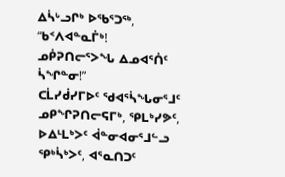ᐃᓵᒡᓗᒋᒃ ᐅᖃᕐᑐᖅ, “ᑲᑉᐱᐊᓐᓇᒦᒃ! ᓄᑮᕈᑎᓕᕐᐳᖓ ᐃᓄᐊᕐᑏᑦ ᓵᖏᓐᓂ!”
ᑕᒫᓯᑰᓯᒥᐅᑦ ᖁᐊᕐᓵᖓᓂᕐᒧᑦ ᓄᑭᖏᕈᑎᓕᕋᒥᒃ, ᕿᒪᒃᓯᕗᑦ, ᐅᐃᒻᒪᒃᐳᑦ ᐋᓐᓂᐊᓂᕐᒧᓪᓗ ᕿᒃᓵᒃᐳᑦ, ᐊᕐᓇᑎᑐᑦ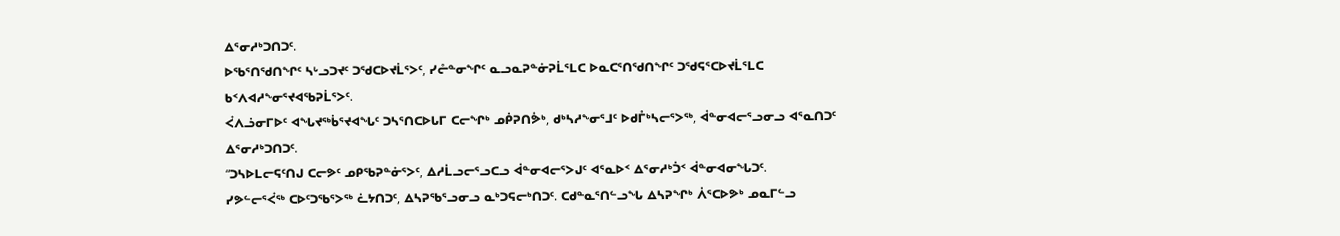ᐃᕐᓂᓱᒃᑐᑎᑐᑦ.
ᐅᖃᕐᑎᖁᑎᖏᑦ ᓴᒡᓗᑐᔪᑦ ᑐᖁᑕᐅᔪᒫᕐᐳᑦ, ᓯᓔᓐᓂᖏᑦ ᓇᓗᓇᕈᓐᓃᕈᒫᕐᒪᑕ ᐅᓇᑕᕐᑎᖁᑎᖏᑦ ᑐᖁᕋᕐᑕᐅᔪᒫᕐᒪᑕ ᑲᑉᐱᐊᓱᖕᓂᕐᔪᐊᖃᕈᒫᕐᐳᑦ.
ᐹᐱᓘᓂᒥᐅᑦ ᐊᖓᔪᖅᑳᕐᔪᐊᖓᑦ ᑐᓴᕐᑎᑕᐅᒐᒥ ᑕᓕᖏᒃ ᓄᑮᕈᑎᕘᒃ, ᑯᒃᓴᓱᖕᓂᕐᒧᑦ ᐅᑯᒤᒃᓴᓕᕐᐳᖅ, ᐋᓐᓂᐊᓕᕐᓗᓂᓗ ᐊᕐᓇᑎᑐᑦ ᐃᕐᓂᓱᒃᑐᑎᑐᑦ.
“ᑐᓴᐅᒪᓕᕋᑦᑎᒍ ᑕᓕᕗᑦ ᓄᑭᖃᕈᓐᓃᕐᐳᑦ, ᐃᓱᒫᓗᓕᕐᓗᑕᓗ ᐋᓐᓂᐊᓕᕐᐳᒍᑦ ᐊᕐᓇᐅᑉ ᐃᕐᓂᓱᒃᑑᑉ ᐋᓐᓂᐊᓂᖓᑐᑦ.
ᓯᕗᓪᓕᕐᐹᖅ ᑕᐅᑦᑐᖃᕐᐳᖅ ᓛᔭᑎᑐᑦ, ᐃᓴᕈᖃᕐᓗᓂᓗ ᓇᒃᑐᕋᓕᒃᑎᑐᑦ. ᑕᑯᓐᓇᕐᑎᓪᓗᖓ ᐃᓴᕈᖏᒃ ᐲᕐᑕᐅᕗᒃ ᓄᓇᒥᓪᓗ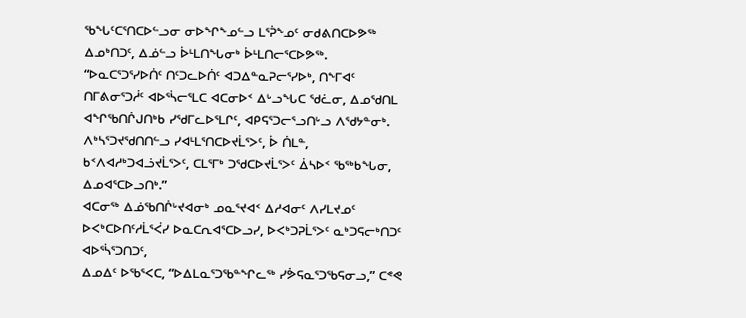ᖃᖓᑦᑕᕐᑎᑕᐅᓪᓗᓂ ᓂᐅᖏᖕᓄᓪᓗ ᒪᕐᕉᖕᓄᑦ ᓂᑯᕕᑎᑕᐅᕗᖅ ᐃᓄᒃᑎᑐᑦ, ᐃᓅᓪᓗ ᐆᒻᒪᑎᖓᓂᒃ ᐆᒻᒪᑎᓕᕐᑕᐅᕗᖅ.
“ᐅᓇᑕᕐᑐᕐᓯᐅᑏᑦ ᑎᑦᑐᓚᐅᑏᑦ ᐊᑐᐃᓐᓇᕈᓕᕐᓯᐅᒃ, ᑎᖕᒥᐊᑦ ᑎᒥᕕᓂᕐᑐᓲᑦ ᐊᐅᕐᓵᓕᕐᒪᑕ ᐊᑕᓂᐅᑉ ᐃᒡᓗᖓᑕ ᖁᓛᓂ, ᐃᓄᖁᑎᒪ ᐊᖏᖃᑎᒌᒍᑎᒃᑲ ᓯᖁᒥᓚᐅᕐᒪᒋᑦ, ᐊᑭᕋᕐᑐᓕᕐᓗᑎᒡᓗ ᐱᖁᔭᓐᓂᒃ.
ᐱᒃᓴᕐᑐᔪᖁᑎᑎᓪᓗ ᓯᐊᒻᒪᕐᑎᑕᐅᔪᒫᕐᐳᑦ, ᐆ ᑏᒪᓐ, ᑲᑉᐱᐊᓱᒃᑐᐊᓘᔪᒫᕐᐳᑦ, ᑕᒪᕐᒥᒃ ᑐᖁᑕᐅᔪᒫᕐᐳᑦ ᐄᓴᐅᑉ ᖃᖅᑲᖓᓂ, ᐃᓄᐊᕐᑕᐅᓗᑎᒃ.”
ᐊᑕᓂᖅ ᐃᓅᖃᑎᒌᒡᔪᐊᓂᒃ ᓄᓇᕐᔪᐊᑉ ᐃᓱᐊᓂᑦ ᐱᓯᒪᔪᓄᑦ ᐅᐸᒃᑕᐅᑎᑦᓱᒫᕐᐹᓯ ᐅᓇᑕᕆᐊᕐᑕᐅᓗᓯ, ᐅᐸᒃᑐᕈᒫᕐᐳᑦ ᓇᒃᑐᕋᓕᒃᑎᑐᑦ ᐊᐅᕐᓵᕐᑐᑎᑐᑦ,
ᐃᓄᐃᑦ ᐅᖃᕐᐸᑕ, “ᐅᐃᒪᓇᕐᑐᖃᓐᖏᓚᖅ ᓯᕘᕋᓇᕐᑐᖃᕋᓂᓗ,” ᑕᕝᕙ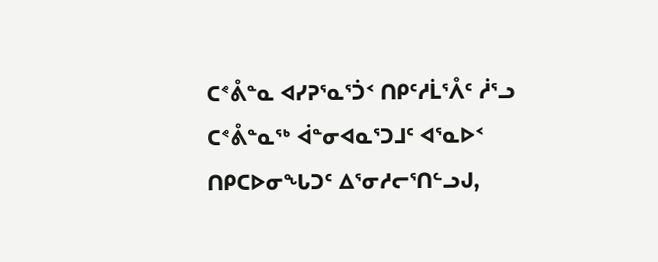ᑕᕝᕔᓐᓇ ᐊᓯᕈᕐᓇᕐᑑᑉ ᑎᑭᑦᓱᒫᕐᐰᑦ ᓲᕐᓗ ᑕᕝᕔᓐᓇᖅ ᐋᓐᓂᐊᓇᕐᑐᒧᑦ ᐊᕐᓇᐅᑉ ᑎᑭᑕᐅᓂᖓᑐᑦ ᐃᕐᓂᓱᓕᕐᑎᓪᓗᒍ,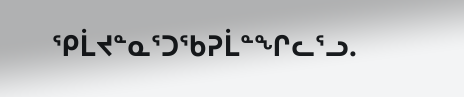ᕿᒫᔪᓐᓇᕐᑐᖃᕈᒫᓐᖏᓚᕐᓗ.